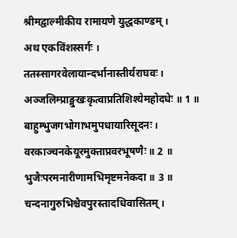श्रीमद्वाल्मीकीय रामायणे युद्धकाण्डम् ।
अथ एकविंशस्सर्गः ।
ततस्सागरवेलायान्दर्भानास्तीर्यराघवः ।
अञ्जलिम्प्राङ्मुखःकृत्वाप्रतिशिश्येमहोदधेः ॥ 1 ॥
बाहुम्भुजगभोगाभमुपधायारिसूदनः ।
वरकाञ्चनकेयूरमुक्ताप्रवरभूषणैः ॥ 2 ॥
भुजैःपरमनारीणामभिमृष्टमनेकदा ॥ 3 ॥
चन्दनागुरुभिश्चैवपुरस्तादधिवासितम् ।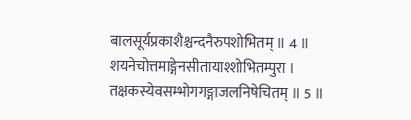बालसूर्यप्रकाशैश्चन्दनैरुपशोभितम् ॥ 4 ॥
शयनेचोत्तमाङ्गेनसीतायाश्शोभितम्पुरा ।
तक्षकस्येवसम्भोगगङ्गाजलनिषेचितम् ॥ 5 ॥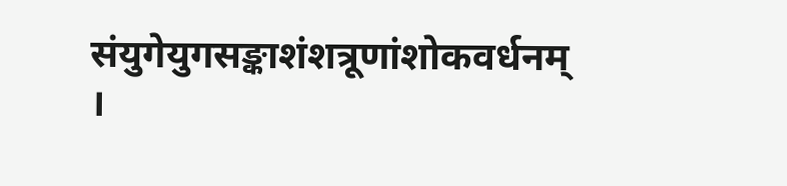संयुगेयुगसङ्काशंशत्रूणांशोकवर्धनम् ।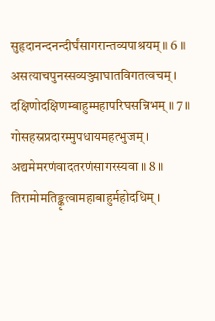सुहृदानन्दनन्दीर्घंसागरान्तव्यपाश्रयम् ॥ 6 ॥
असत्याचपुनस्सव्यञ्ज्याघातविगतत्वचम् ।
दक्षिणोदक्षिणम्बाहुम्महापरिघसन्निभम् ॥ 7 ॥
गोसहस्रप्रदारम्मुपधायमहत्भुजम् ।
अद्यमेमरणंवादतरणंसागरस्यवा ॥ 8 ॥
तिरामोमतिङ्कृत्वामहाबाहुर्महोदधिम् ।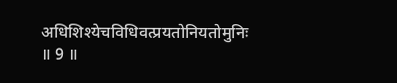अधिशिश्येचविधिवत्प्रयतोनियतोमुनिः ॥ 9 ॥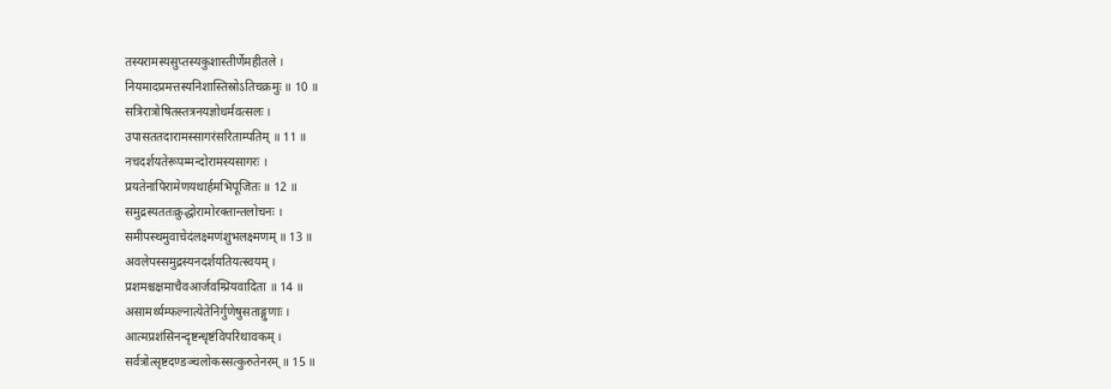तस्यरामस्यसुप्तस्यकुशास्तीर्णेमहीतले ।
नियमादप्रमत्तस्यनिशास्तिस्रोऽतिचक्रमुः ॥ 10 ॥
सत्रिरात्रोषितस्तत्रनयज्ञोधर्मवत्सलः ।
उपासततदारामस्सागरंसरिताम्पतिम् ॥ 11 ॥
नचदर्शयतेरूपम्मन्दोरामस्यसागरः ।
प्रयतेनापिरामेणयथार्हमभिपूजितः ॥ 12 ॥
समुद्रस्यततःक्रुद्धोरामोरक्तान्तलोचनः ।
समीपस्थमुवाचेदंलक्ष्मणंशुभलक्ष्मणम् ॥ 13 ॥
अवलेपस्समुद्रस्यनदर्शयतियत्स्वयम् ।
प्रशमश्चक्षमाचैवआर्जवम्प्रियवादिता ॥ 14 ॥
असामर्थ्यम्फल्नात्येतेनिर्गुणेषुसताङ्गुणाः ।
आत्मप्रशंसिनन्दृष्टन्धृष्टंविपरिथावकम् ।
सर्वत्रोत्सृष्टदण्डञ्चलोकस्सत्कुरुतेनरम् ॥ 15 ॥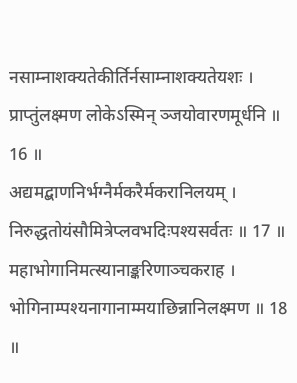नसाम्नाशक्यतेकीर्तिर्नसाम्नाशक्यतेयशः ।
प्राप्तुंलक्ष्मण लोकेऽस्मिन् ञ्जयोवारणमूर्धनि ॥ 16 ॥
अद्यमद्बाणनिर्भग्नैर्मकरैर्मकरानिलयम् ।
निरुद्धतोयंसौमित्रेप्लवभदिःपश्यसर्वतः ॥ 17 ॥
महाभोगानिमत्स्यानाङ्करिणाञ्चकराह ।
भोगिनाम्पश्यनागानाम्मयाछिन्नानिलक्ष्मण ॥ 18 ॥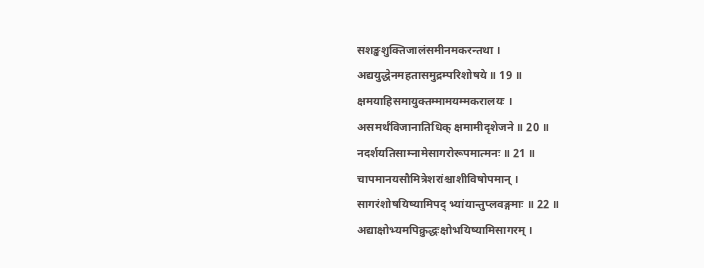सशङ्खशुक्तिजालंसमीनमकरन्तथा ।
अद्ययुद्धेनमहतासमुद्रम्परिशोषये ॥ 19 ॥
क्षमयाहिसमायुक्तम्मामयम्मकरालयः ।
असमर्थंविजानातिधिक् क्षमामीदृशेजने ॥ 20 ॥
नदर्शयतिसाम्नामेसागरोरूपमात्मनः ॥ 21 ॥
चापमानयसौमित्रेशरांश्चाशीविषोपमान् ।
सागरंशोषयिष्यामिपद् भ्यांयान्तुप्लवङ्गमाः ॥ 22 ॥
अद्याक्षोभ्यमपिक्रुद्धःक्षोभयिष्यामिसागरम् ।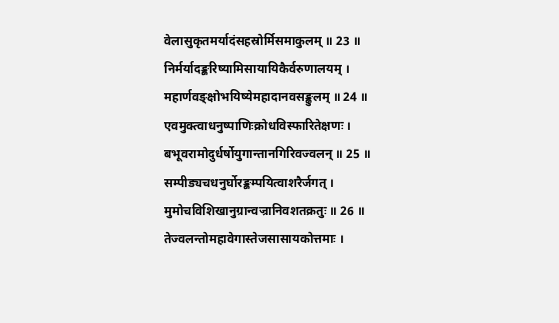वेलासुकृतमर्यादंसहस्रोर्मिसमाकुलम् ॥ 23 ॥
निर्मर्यादङ्करिष्यामिसायायिकैर्वरुणालयम् ।
महार्णवङ्क्षोभयिष्येमहादानवसङ्कुलम् ॥ 24 ॥
एवमुक्त्वाधनुष्पाणिःक्रोधविस्फारितेक्षणः ।
बभूवरामोदुर्धर्षोयुगान्तानगिरिवज्वलन् ॥ 25 ॥
सम्पीड्यचधनुर्घोरङ्कम्पयित्वाशरैर्जगत् ।
मुमोचविशिखानुग्रान्वज्रानिवशतक्रतुः ॥ 26 ॥
तेज्वलन्तोमहावेगास्तेजसासायकोत्तमाः ।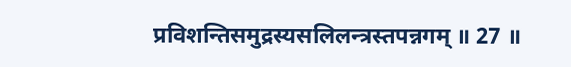प्रविशन्तिसमुद्रस्यसलिलन्त्रस्तपन्नगम् ॥ 27 ॥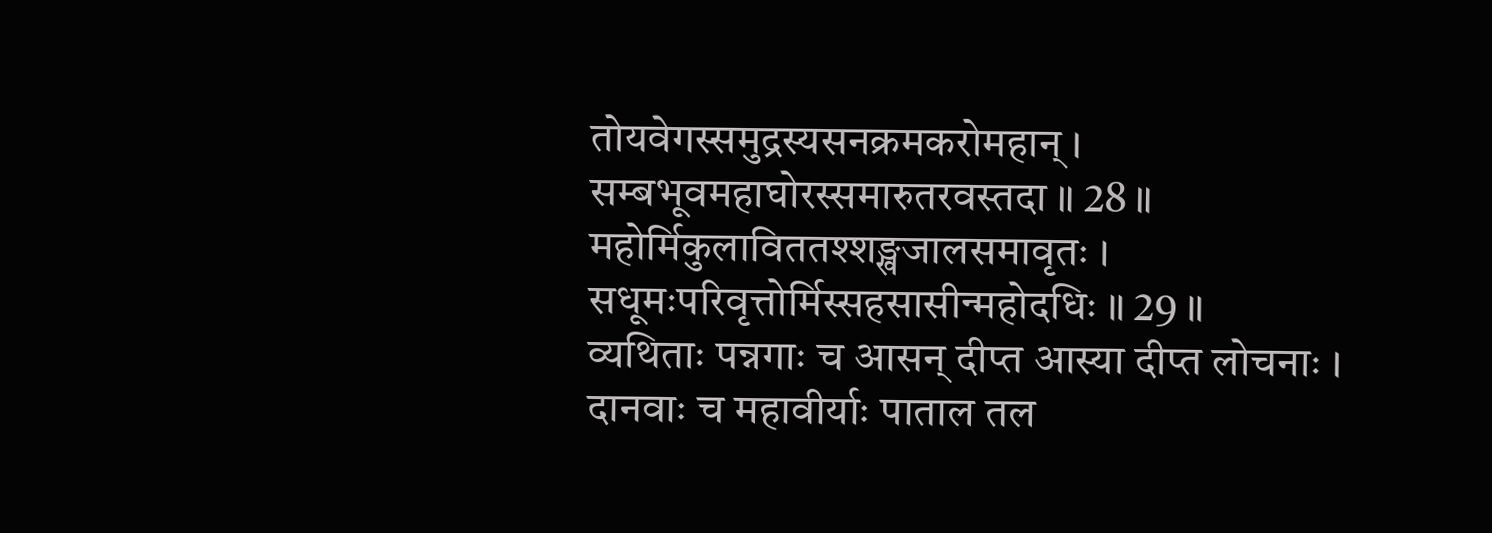तोयवेगस्समुद्रस्यसनक्रमकरोमहान् ।
सम्बभूवमहाघोरस्समारुतरवस्तदा ॥ 28 ॥
महोर्मिकुलाविततश्शङ्खजालसमावृतः ।
सधूमःपरिवृत्तोर्मिस्सहसासीन्महोदधिः ॥ 29 ॥
व्यथिताः पन्नगाः च आसन् दीप्त आस्या दीप्त लोचनाः ।
दानवाः च महावीर्याः पाताल तल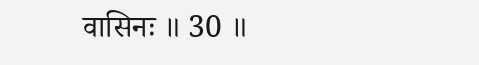वासिनः ॥ 30 ॥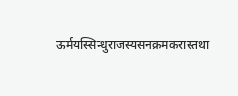ऊर्मयस्सिन्धुराजस्यसनक्रमकरास्तथा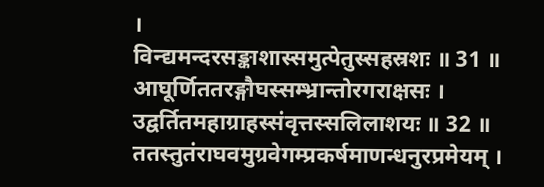।
विन्द्यमन्दरसङ्काशास्समुत्पेतुस्सहस्रशः ॥ 31 ॥
आघूर्णिततरङ्गौघस्सम्भ्रान्तोरगराक्षसः ।
उद्वर्तितमहाग्राहस्संवृत्तस्सलिलाशयः ॥ 32 ॥
ततस्तुतंराघवमुग्रवेगम्प्रकर्षमाणन्धनुरप्रमेयम् ।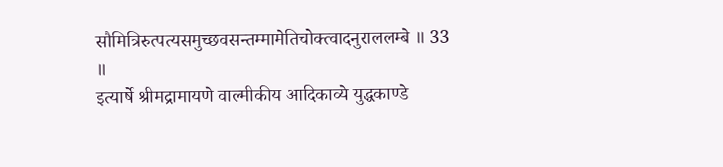सौमित्रिरुत्पत्यसमुच्छवसन्तम्मामेतिचोक्त्वादनुराललम्बे ॥ 33 ॥
इत्यार्षे श्रीमद्रामायणे वाल्मीकीय आदिकाव्ये युद्धकाण्डे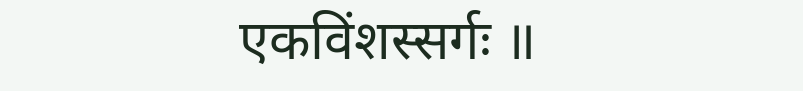एकविंशस्सर्गः ॥